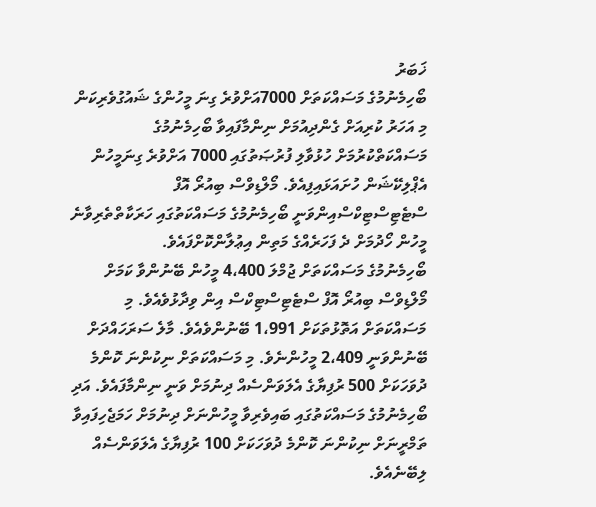ޚަބަރު
ބޯހިމެނުމުގެ މަސައްކަތަށް 7000އަށްވުރެ ގިނަ މީހުންގެ ޝައުގުވެރިކަން
މި އަހަރު ކުރިއަށް ގެންދިއުމަށް ނިންމާފައިވާ ބޯހިމެނުމުގެ މަސައްކަތްކުރުމަށް ހުޅުވާލި ފުރުޞަތުގައި 7000 އަށްވުރެ ގިނަމީހުން އެޕްލިކޭޝަން ހުށައަޅައިފިއެވެ. މޯލްޑިވްސް ބިއުރޯ އޮފް ސްޓެޓިސްޓިކްސްއިންވަނީ ބޯހިމެނުމުގެ މަސައްކަތުގައި ހަރަކާތްތެރިވާނެ މީހުން ހޯދުމަށް ދެ ފަހަރެއްގެ މަތިން އިޢުލާންކޮށްފައެވެ.
ބޯހިމެނުމުގެ މަސައްކަތަށް ޖުމްލަ 4،400 މީހުން ބޭނުންވާ ކަމަށް މޯލްޑިވްސް ބިއުރޯ އޮފް ސްޓެޓިސްޓިކްސް އިން ވިދާޅުވެއެވެ. މި މަސައްކަތަށް އަތޮޅުތަކަށް 1،991 ބޭނުންވެއެވެ. މާލެ ސަރަހައްދަށް ބޭނުންވަނީ 2،409 މީހުންނެވެ. މި މަސައްކަތަށް ނިކުންނަ ކޮންމެ ދުވަހަކަށް 500 ރުފިޔާގެ އެލަވަންސެއް ދިނުމަށް ވަނީ ނިންމާފައެވެ. އަދި ބޯހިމެނުމުގެ މަސައްކަތުގައި ބައިވެރިވާ މީހުންނަށް ދިނުމަށް ހަމަޖެހިފައިވާ ތަމްރީނަށް ނިކުންނަ ކޮންމެ ދުވަހަކަށް 100 ރުފިޔާގެ އެލަވަންސެއް ލިބޭނެއެވެ.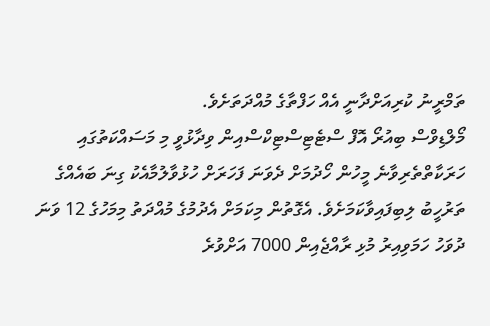ތަމްރީނު ކުރިއަށްދާނީ އެއް ހަފްތާގެ މުއްދަތަށެވެ.
މޯލްޑިވްސް ބިއުރޯ އޮފް ސްޓެޓިސްޓިކްސްއިން ވިދާޅުވީ މި މަސައްކަތުގައި ހަރަކާތްތެރިވާނެ މީހުން ހޯދުމަށް ދެވަނަ ފަހަރަށް ހުޅުވާލުމާއެކު ގިނަ ބައެއްގެ ތަރުހީބު ލިބިފައިވާކަމަށެވެ. އެގޮތުން މިކަމަށް އެދުމުގެ މުއްދަތު މިމަހުގެ 12 ވަނަ ދުވަހު ހަމަވިއިރު މުޅި ރާއްޖެއިން 7000 އަށްވުރެ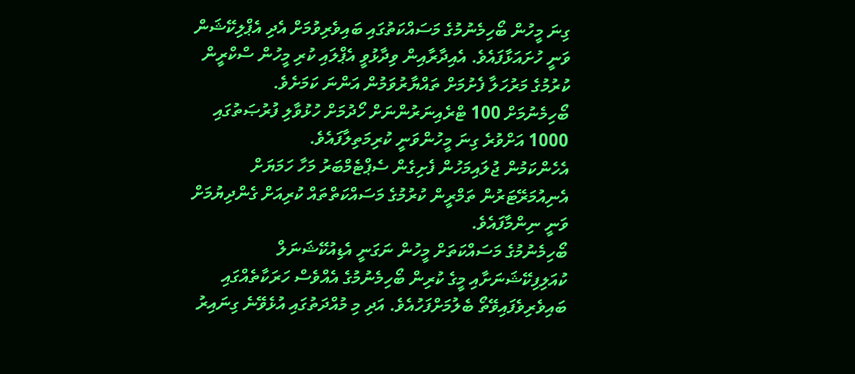ގިނަ މީހުން ބޯހިމެނުމުގެ މަސައްކަތުގައި ބައިވެރިވުމަށް އެދި އެޕްލިކޭޝަން ވަނީ ހުށައަޅާފައެވެ. އެއިދާރާއިން ވިދާޅުވީ އެޕްލައި ކުރި މީހުން ސްކްރީން ކުރުމުގެ މަރުހަލާ ފެށުމަށް ތައްޔާރުވަމުން އަންނަ ކަމަށެވެ.
ބޯހިމެނުމަށް 100 ޓްރެއިނަރުންނަށް ހޯދުމަށް ހުޅުވާލި ފުރުޞަތުގައި 1000 އަށްވުރެ ގިނަ މީހުންވަނީ ކުރިމަތިލާފައެވެ.
އެހެންކަމުން ޖުލައިމަހުން ފެށިގެން ސެޕްޓެމްބަރު މަހާ ހަމަޔަށް އެނިއުމަރޭޓަރުން ތަމްރީން ކުރުމުގެ މަސައްކަތްތައް ކުރިއަށް ގެންދިޔުމަށް ވަނީ ނިންމާފައެވެ.
ބޯހިމެނުމުގެ މަސައްކަތަށް މީހުން ނަގަނީ އެޑިއުކޭޝަނަލް ކުއަލިފިކޭޝަނަށާއި މީގެ ކުރިން ބޯހިމެނުމުގެ އެއްވެސް ހަރަކާތެއްގައި ބައިވެރިވެފައިވޭތޯ ބެލުމަށްފަހުއެވެ. އަދި މި މުއްދަތުގައި އުޅެވޭނެ ގިނައިރު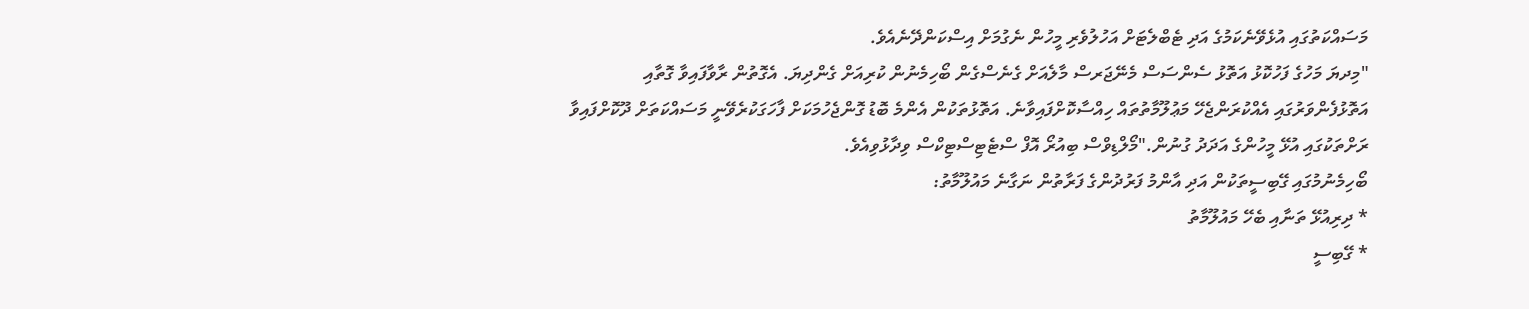މަސައްކަތުގައި އުޅެވޭނެކަމުގެ އަދި ޓެބްލެޓަށް އަހުލުވެރި މީހުން ނެގުމަށް އިސްކަންދޭނެއެވެ.
"މިދޔަ މަހުގެ ފަހުކޮޅު އަތޮޅު ސެންސަސް މެނޭޖަރސް މާލެއަށް ގެނެސްގެން ބޯހިމެނުން ކުރިއަށް ގެންދިޔަ. އެގޮތުން ރާވާފައިވާ ގޮތާއި އަތޮޅުފެންވަރުގައި އެއްކުރަންޖެހޭ މަޢުލޫމާތުތައް ހިއްސާކޮށްފައިވާނެ. އަތޮޅުތަކުން އެންމެ ބޮޑު ގޮންޖެހުމަކަށް ފާހަގަކުރެވޭނީ މަސައްކަތަށް ދޫކޮށްފައިވާ ރަށްތަކުގައި އުޅޭ މީހުންގެ އަދަދު ގުނުން."މޯލްޑިވްސް ބިއުރޯ އޮފް ސްޓެޓިސްޓިކްސް ވިދާޅުވިއެވެ.
ބޯހިމެނުމުގައި ގޭބިސީތަކުން އަދި އާންމު ފަރުދުންގެ ފަރާތުން ނަގާނެ މައުލޫމާތު:
* ދިރިއުޅޭ ތަނާއި ބެހޭ މައުލޫމާތު
* ގޭބިސީ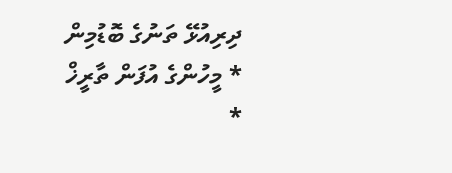ދިރިއުޅޭ ތަނުގެ ބޮޑުމިން
* މީހުންގެ އުފަން ތާރީޚް
*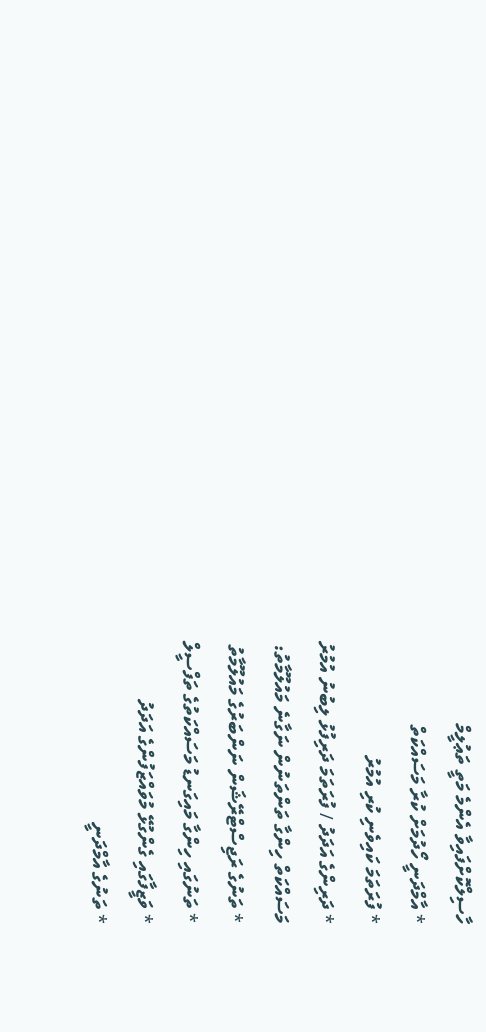ހާސިލްކޮށްފައިވާ އެންމެ މަތީ ތަޢުލީމް
* އާމްދަނީ ހޯދުމަށް ކުރާ މަސައްކަތް
* ފުރަތަމަ ކައިވެނި ކުރި އުމުރު
* ދަރިންގެ އަދަދު / ފުރަތަމަ ދަރިފުޅު ލިބުނު އުމުރު
މަސައްކަތް ހިންގާ ތަންތަނުން ނަގާނެ މައުލޫމާތު:
* ތަނުގެ ރަޖިސްޓްރޭޝަން ނަންބަރުގެ މައުލޫމާތު
* ތަނުގައި ހިންގާ މައިގަނޑު މަސައްކަތުގެ ތަފްސީލް
* ވަޒީފާގައި ގެންގުޅޭ މުވައްޒަފުންގެ އަދަދު
* ތަނުގެ އާމްދަނީ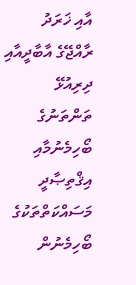އާއި ޚަރަދު
ރާއްޖޭގެ އާބާދީއާއި ދިރިއުޅޭ ތަންތަނުގެ ބޯހިމެނުމާއި އިޤްތިޞާދީ މަސައްކަތްތަކުގެ ބޯހިމެނުން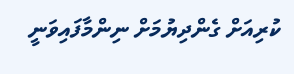ކުރިއަށް ގެންދިޔުމަށް ނިންމާފައިވަނީ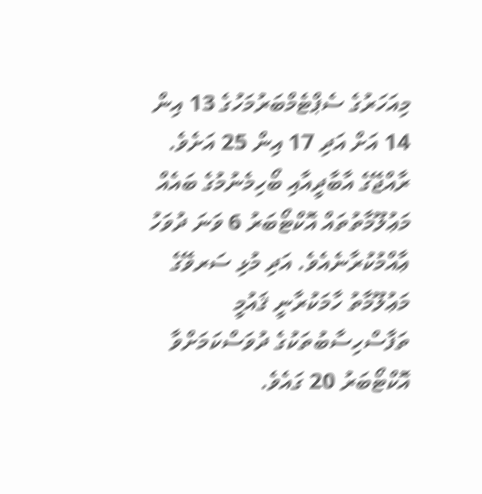މިއަހަރުގެ ސެޕްޓެމްބަރުމަހުގެ 13 އިން 14 އަށް އަދި 17 އިން 25 އަށެވެ. ރާއްޖޭގެ އާބާދީއާއި ބޯހިމެނުމުގެ ބައެއް މަޢުލޫމާތުތައް އޮކްޓޯބަރު 6 ވަނަ ދުވަހު ޢާއްމުކުރާނެއެވެ. އަދި މުޅި ސަރވޭގެ މަޢުލޫމާތު ހާމަކުރާނީ ޤައުމީ ތަފާސްހިސާބުތަކުގެ ދުވަސްކަމަށްވާ އޮކްޓޯބަރު 20 ގައެވެ.